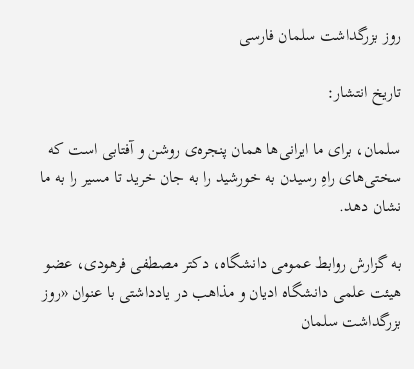روز بزرگداشت سلمان فارسی

تاریخ انتشار:

سلمان، برای ما ایرانی‌ها همان پنجره‌ی روشن و آفتابی است که سختی‌های راهِ رسیدن به خورشید را به جان خرید تا مسیر را به ما نشان دهد.

به گزارش روابط عمومی دانشگاه، دکتر مصطفی فرهودی، عضو هیئت علمی دانشگاه ادیان و مذاهب در یادداشتی با عنوان «روز بزرگداشت سلمان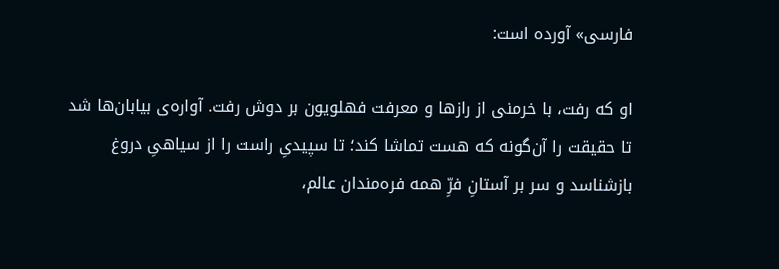فارسی» آورده است:

او که رفت، با خرمنی از رازها و معرفت فهلویون بر دوش رفت. آواره‌ی بیابان‌ها شد تا حقیقت را آن‌گونه که هست تماشا کند؛ تا سپیدیِ راست را از سیاهیِ دروغ بازشناسد و سر بر آستانِ فرِّ همه فره‌مندان عالم،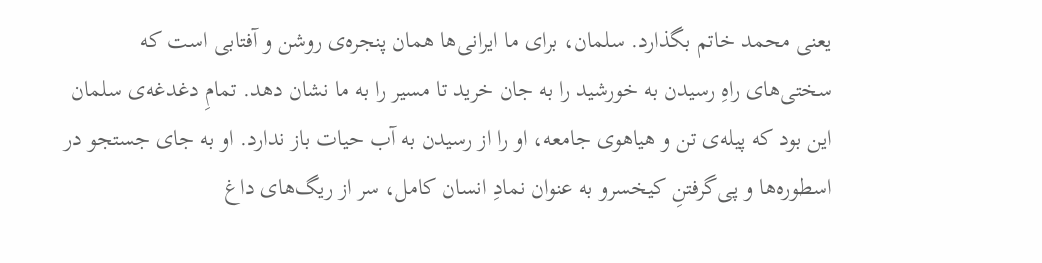یعنی محمد خاتم بگذارد. سلمان، برای ما ایرانی‌ها همان پنجره‌ی روشن و آفتابی است که سختی‌های راهِ رسیدن به خورشید را به جان خرید تا مسیر را به ما نشان دهد. تمامِ دغدغه‌ی سلمان این بود که پیله‌ی تن و هیاهوی جامعه، او را از رسیدن به آب حیات باز ندارد. او به جای جستجو در اسطوره‌ها و پی‌گرفتنِ کیخسرو به عنوان نمادِ انسان کامل، سر از ریگ‌های داغ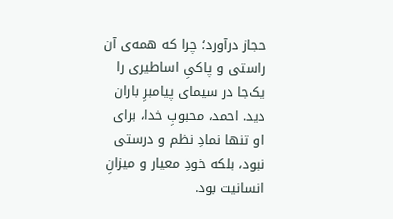حجاز درآورد؛ چرا که همه‌ی آن راستی و پاکیِ اساطیری را یک‌جا در سیمای پیامبرِ باران دید. احمد، محبوبِ خدا، برای او تنها نمادِ نظم و درستی نبود، بلکه خودِ معیار و میزانِ انسانیت بود.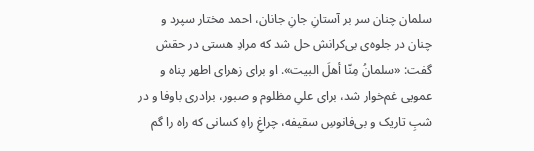سلمان چنان سر بر آستانِ جانِ جانان، احمد مختار سپرد و چنان در جلوه‌ی بی‌کرانش حل شد که مرادِ هستی در حقش گفت: «سلمانُ مِنّا أهلَ البیت». او برای زهرای اطهر پناه و عمویی غم‌خوار شد، برای علیِ مظلوم و صبور، برادری باوفا و در شبِ تاریک و بی‌فانوسِ سقیفه، چراغِ راهِ کسانی که راه را گم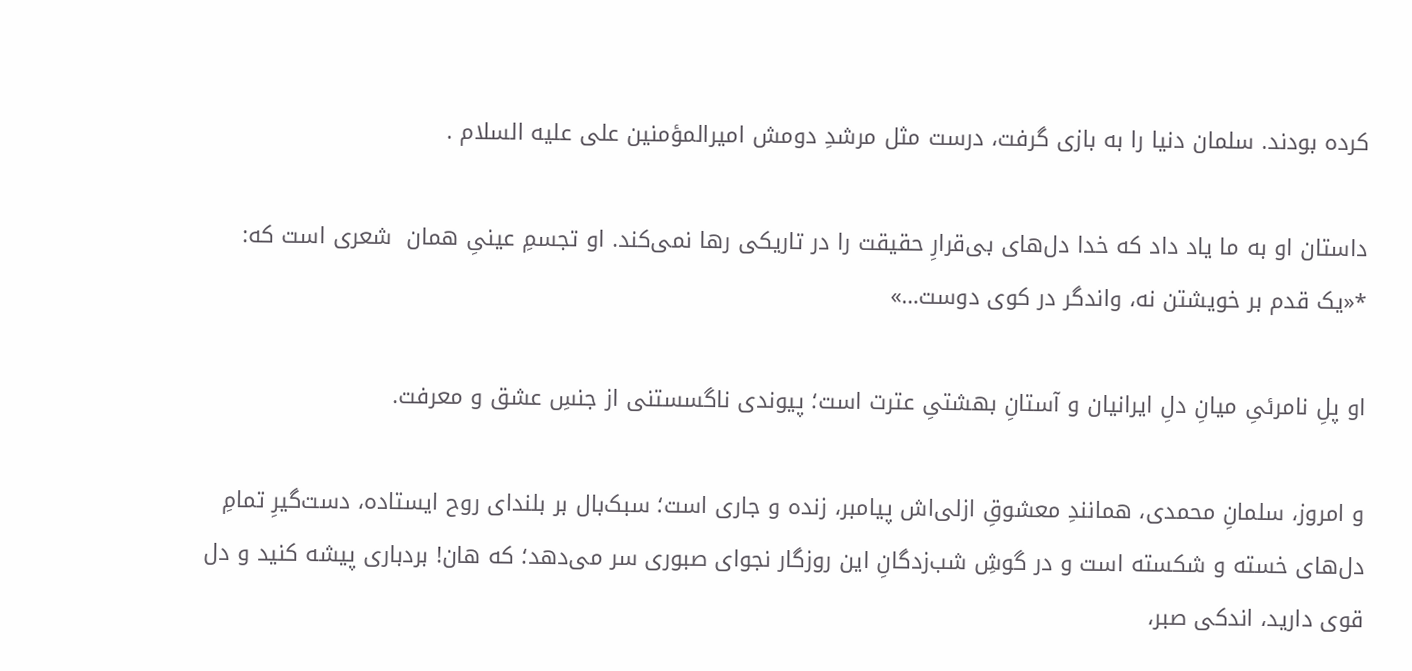کرده بودند. سلمان دنیا را به بازی گرفت، درست مثل مرشدِ دومش امیرالمؤمنین علی علیه السلام .

داستان او به ما یاد داد که خدا دل‌های بی‌قرارِ حقیقت را در تاریکی رها نمی‌کند. او تجسمِ عینیِ همان  شعری است که: *«یک قدم بر خویشتن نه، واندگر در کوی دوست…»

او پلِ نامرئیِ میانِ دلِ ایرانیان و آستانِ بهشتیِ عترت است؛ پیوندی ناگسستنی از جنسِ عشق و معرفت.

و امروز، سلمانِ محمدی، همانندِ معشوقِ ازلی‌اش پیامبر، زنده و جاری است؛ سبک‌بال بر بلندای روح ایستاده، دست‌گیرِ تمامِ دل‌های خسته و شکسته است و در گوشِ شب‌زدگانِ این روزگار نجوای صبوری سر می‌دهد؛ که هان! بردباری پیشه کنید و دل قوی دارید، اندکی صبر،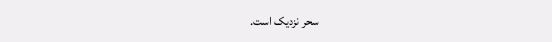سحر نزدیک است.